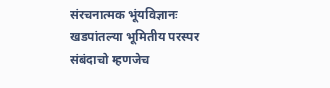संरचनात्मक भूंयविज्ञानः खडपांतल्या भूमितीय परस्पर संबंदाचो म्हणजेच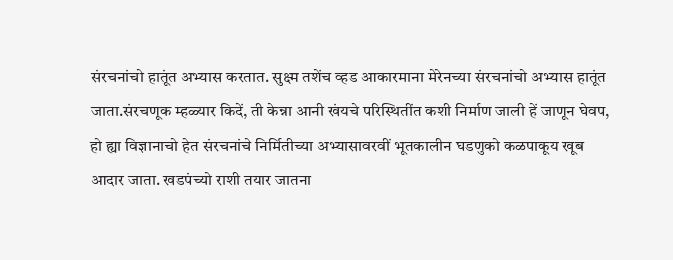संरचनांचो हातूंत अभ्यास करतात. सुक्ष्म तशेंच व्हड आकारमाना मेरेनच्या संरचनांचो अभ्यास हातूंत जाता.संरचणूक म्हळ्यार किदें, ती केन्ना आनी खंयचे परिस्थितींत कशी निर्माण जाली हें जाणून घेवप, हो ह्या विज्ञानाचो हेत संरचनांचे निर्मितीच्या अभ्यासावरवीं भूतकालीन घडणुको कळपाकूय खूब आदार जाता. खडपंच्यो राशी तयार जातना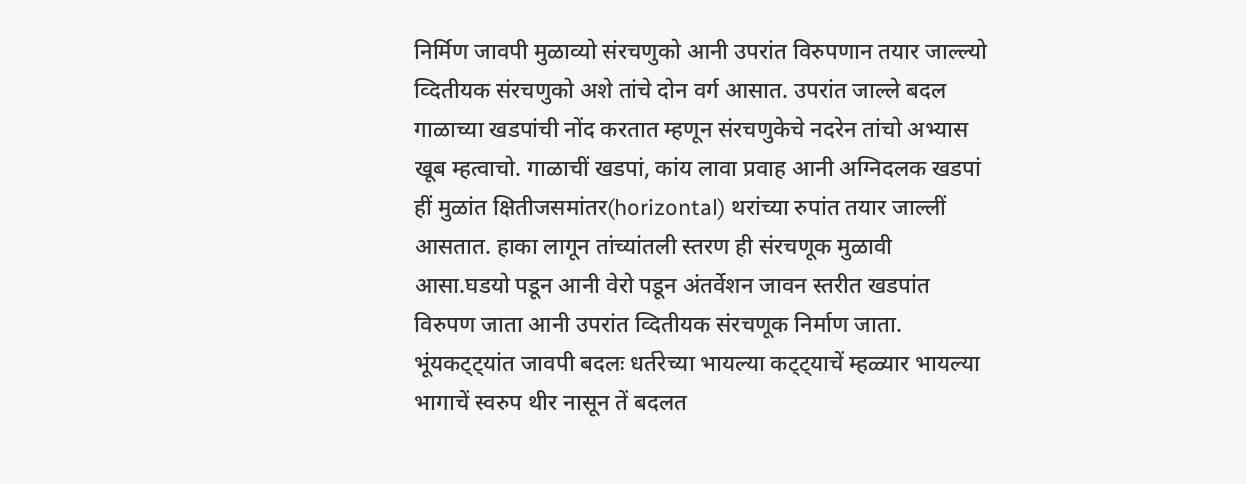निर्मिण जावपी मुळाव्यो संरचणुको आनी उपरांत विरुपणान तयार जाल्ल्यो व्दितीयक संरचणुको अशे तांचे दोन वर्ग आसात. उपरांत जाल्ले बदल गाळाच्या खडपांची नोंद करतात म्हणून संरचणुकेचे नदरेन तांचो अभ्यास खूब म्हत्वाचो. गाळाचीं खडपां, कांय लावा प्रवाह आनी अग्निदलक खडपां हीं मुळांत क्षितीजसमांतर(horizontal) थरांच्या रुपांत तयार जाल्लीं आसतात. हाका लागून तांच्यांतली स्तरण ही संरचणूक मुळावी आसा.घडयो पडून आनी वेरो पडून अंतर्वेशन जावन स्तरीत खडपांत विरुपण जाता आनी उपरांत व्दितीयक संरचणूक निर्माण जाता.
भूंयकट्ट्यांत जावपी बदलः धर्तरेच्या भायल्या कट्ट्याचें म्हळ्यार भायल्या भागाचें स्वरुप थीर नासून तें बदलत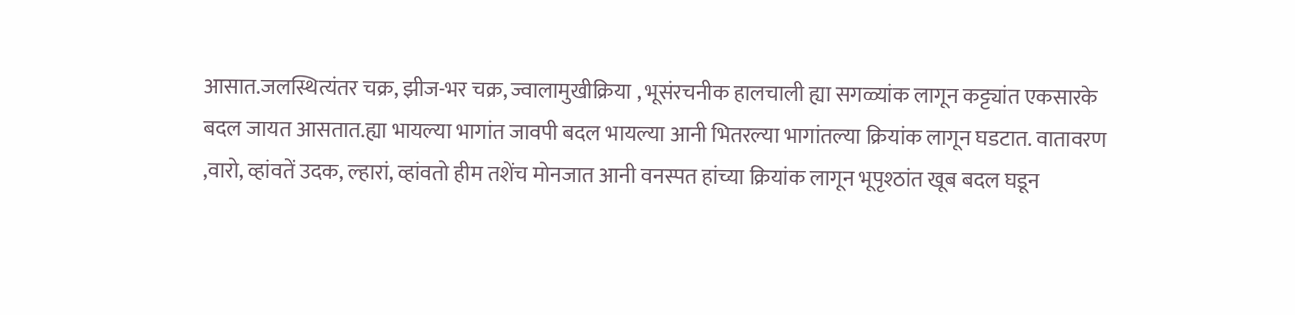आसात.जलस्थित्यंतर चक्र, झीज-भर चक्र, ज्वालामुखीक्रिया , भूसंरचनीक हालचाली ह्या सगळ्यांक लागून कट्ट्यांत एकसारके बदल जायत आसतात.ह्या भायल्या भागांत जावपी बदल भायल्या आनी भितरल्या भागांतल्या क्रियांक लागून घडटात. वातावरण ,वारो, व्हांवतें उदक, ल्हारां, व्हांवतो हीम तशेंच मोनजात आनी वनस्पत हांच्या क्रियांक लागून भूपृश्ठांत खूब बदल घडून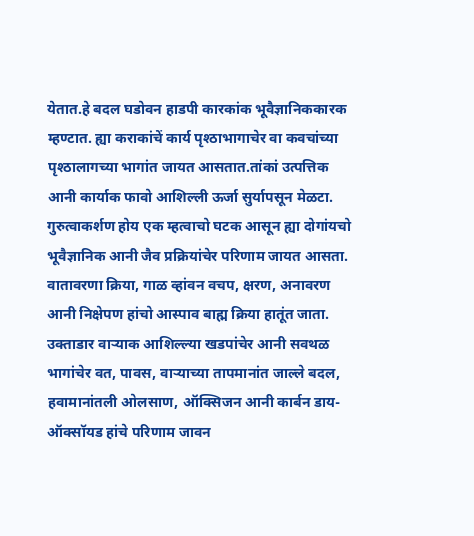येतात.हे बदल घडोवन हाडपी कारकांक भूवैज्ञानिककारक म्हण्टात. ह्या कराकांचें कार्य पृश्ठाभागाचेर वा कवचांच्या पृश्ठालागच्या भागांत जायत आसतात.तांकां उत्पत्तिक आनी कार्याक फावो आशिल्ली ऊर्जा सुर्यापसून मेळटा. गुरुत्वाकर्शण होय एक म्हत्वाचो घटक आसून ह्या दोगांयचो भूवैज्ञानिक आनी जैव प्रक्रियांचेर परिणाम जायत आसता.
वातावरणा क्रिया, गाळ व्हांवन वचप, क्षरण, अनावरण आनी निक्षेपण हांचो आस्पाव बाह्म क्रिया हातूंत जाता. उक्ताडार वाऱ्याक आशिल्ल्या खडपांचेर आनी सवथळ भागांचेर वत, पावस, वाऱ्याच्या तापमानांत जाल्ले बदल, हवामानांतली ओलसाण, ऑक्सिजन आनी कार्बन डाय-ऑक्सॉयड हांचे परिणाम जावन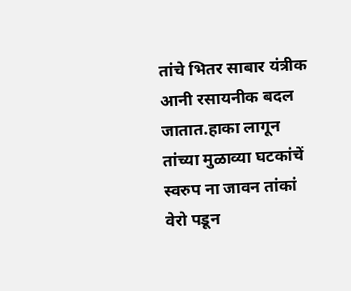तांचे भितर साबार यंत्रीक आनी रसायनीक बदल जातात.हाका लागून तांच्या मुळाव्या घटकांचें स्वरुप ना जावन तांकां वेरो पडून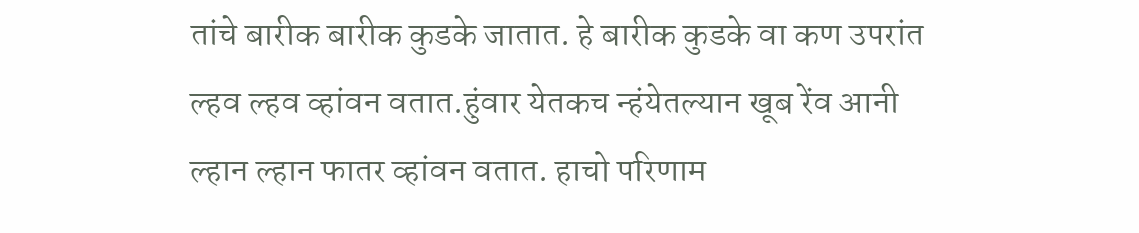तांचे बारीक बारीक कुडके जातात. हे बारीक कुडके वा कण उपरांत ल्हव ल्हव व्हांवन वतात.हुंवार येतकच न्हंयेतल्यान खूब रेंव आनी ल्हान ल्हान फातर व्हांवन वतात. हाचो परिणाम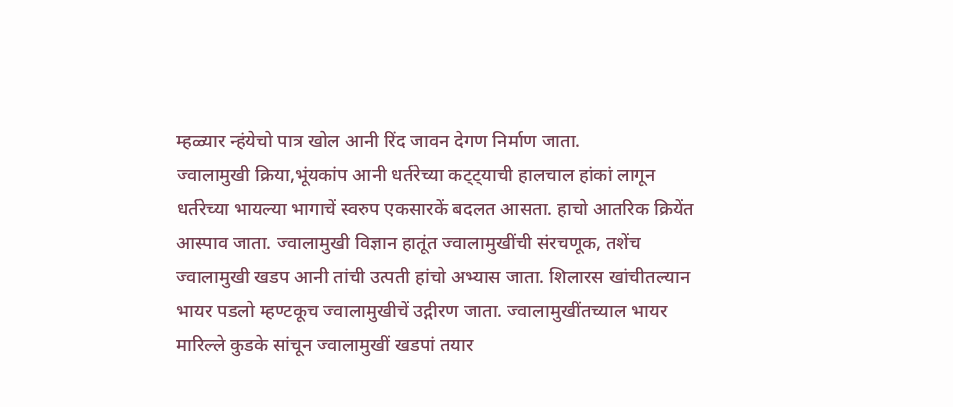म्हळ्यार न्हंयेचो पात्र खोल आनी रिंद जावन देगण निर्माण जाता.
ज्वालामुखी क्रिया,भूंयकांप आनी धर्तरेच्या कट्ट्याची हालचाल हांकां लागून धर्तरेच्या भायल्या भागाचें स्वरुप एकसारकें बदलत आसता. हाचो आतरिक क्रियेंत आस्पाव जाता. ज्वालामुखी विज्ञान हातूंत ज्वालामुखींची संरचणूक, तशेंच ज्वालामुखी खडप आनी तांची उत्पती हांचो अभ्यास जाता. शिलारस खांचीतल्यान भायर पडलो म्हण्टकूच ज्वालामुखीचें उद्गीरण जाता. ज्वालामुखींतच्याल भायर मारिल्ले कुडके सांचून ज्वालामुखीं खडपां तयार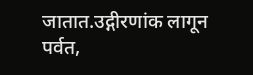जातात.उद्गीरणांक लागून पर्वत,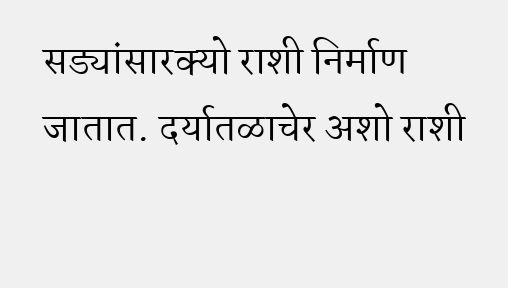सड्यांसारक्यो राशी निर्माण जातात. दर्यातळाचेर अशो राशी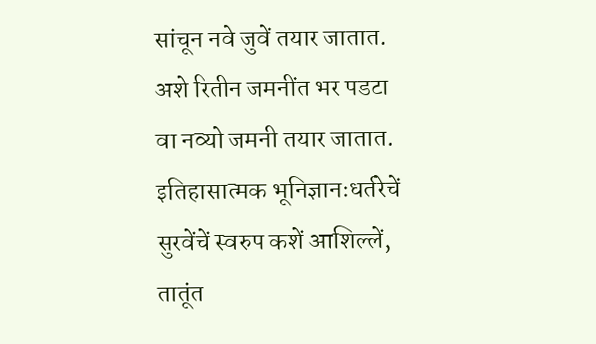सांचून नवे जुवें तयार जातात. अशे रितीन जमनींत भर पडटा वा नव्यो जमनी तयार जातात.
इतिहासात्मक भूनिज्ञानःधर्तरेचें सुरवेंचें स्वरुप कशें आशिल्लें, तातूंत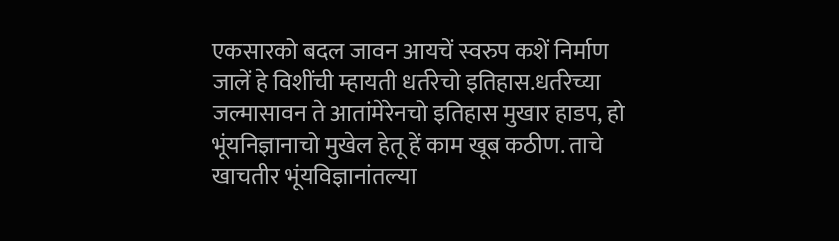एकसारको बदल जावन आयचें स्वरुप कशें निर्माण जालें हे विशींची म्हायती धर्तरेचो इतिहास.धर्तरेच्या जल्मासावन ते आतांमेरेनचो इतिहास मुखार हाडप, हो भूंयनिज्ञानाचो मुखेल हेतू हें काम खूब कठीण. ताचे खाचतीर भूंयविज्ञानांतल्या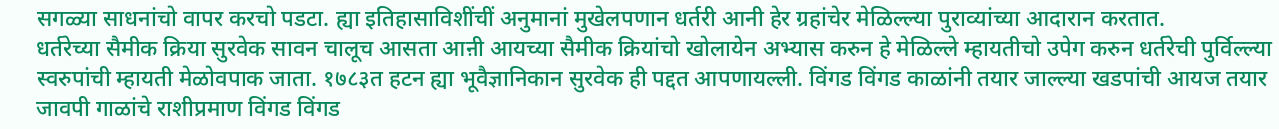सगळ्या साधनांचो वापर करचो पडटा. ह्या इतिहासाविशींचीं अनुमानां मुखेलपणान धर्तरी आनी हेर ग्रहांचेर मेळिल्ल्या पुराव्यांच्या आदारान करतात.
धर्तरेच्या सैमीक क्रिया सुरवेक सावन चालूच आसता आऩी आयच्या सैमीक क्रियांचो खोलायेन अभ्यास करुन हे मेळिल्ले म्हायतीचो उपेग करुन धर्तरेची पुर्विल्ल्या स्वरुपांची म्हायती मेळोवपाक जाता. १७८३त हटन ह्या भूवैज्ञानिकान सुरवेक ही पद्दत आपणायल्ली. विंगड विंगड काळांनी तयार जाल्ल्या खडपांची आयज तयार जावपी गाळांचे राशीप्रमाण विंगड विंगड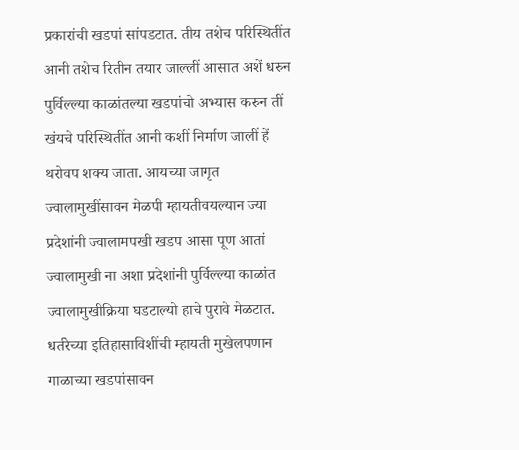प्रकारांची खडपां सांपडटात. तीय तशेच परिस्थितींत आनी तशेच रितीन तयार जाल्लीं आसात अशें धरुन पुर्विल्ल्या काळांतल्या खडपांचो अभ्यास करुन तीं खंयचे परिस्थितींत आनी कशीं निर्माण जालीं हें थरोवप शक्य जाता. आयच्या जागृत ज्वालामुखींसावन मेळपी म्हायतीवयल्यान ज्या प्रदेशांनी ज्वालामपखी खडप आसा पूण आतां ज्वालामुखी ना अशा प्रदेशांनी पुर्विल्ल्या काळांत ज्वालामुखीक्रिया घडटाल्यो हाचे पुरावे मेळटात.
धर्तरेच्या इतिहासाविशींची म्हायती मुखेलपणान गाळाच्या खडपांसावन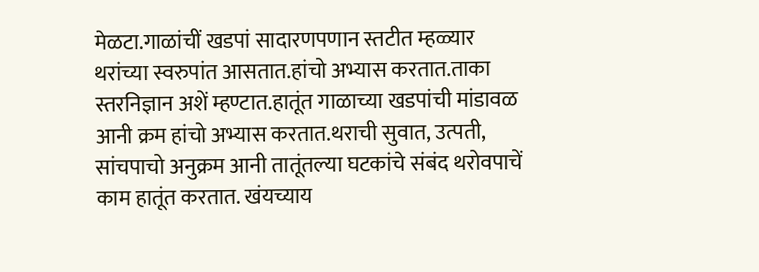मेळटा.गाळांचीं खडपां सादारणपणान स्तटीत म्हळ्यार थरांच्या स्वरुपांत आसतात.हांचो अभ्यास करतात.ताका स्तरनिज्ञान अशें म्हण्टात.हातूंत गाळाच्या खडपांची मांडावळ आनी क्रम हांचो अभ्यास करतात.थराची सुवात, उत्पती, सांचपाचो अनुक्रम आनी तातूंतल्या घटकांचे संबंद थरोवपाचें काम हातूंत करतात. खंयच्याय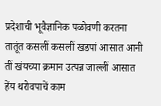प्रदेशाची भूवैज्ञानिक पळोवणी करतना तातूंत कसलीं कसलीं खडपां आसात आनी तीं खंयच्या क्रमान उत्पन्न जाल्लीं आसात हेंय थरोवपाचें काम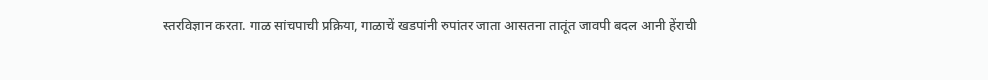स्तरविज्ञान करता. गाळ सांचपाची प्रक्रिया, गाळाचें खडपांनी रुपांतर जाता आसतना तातूंत जावपी बदल आनी हेंराची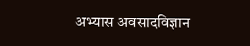अभ्यास अवसादविज्ञान